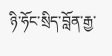ཉི་ཧོང་སྲིད་བློན་རྒྱ་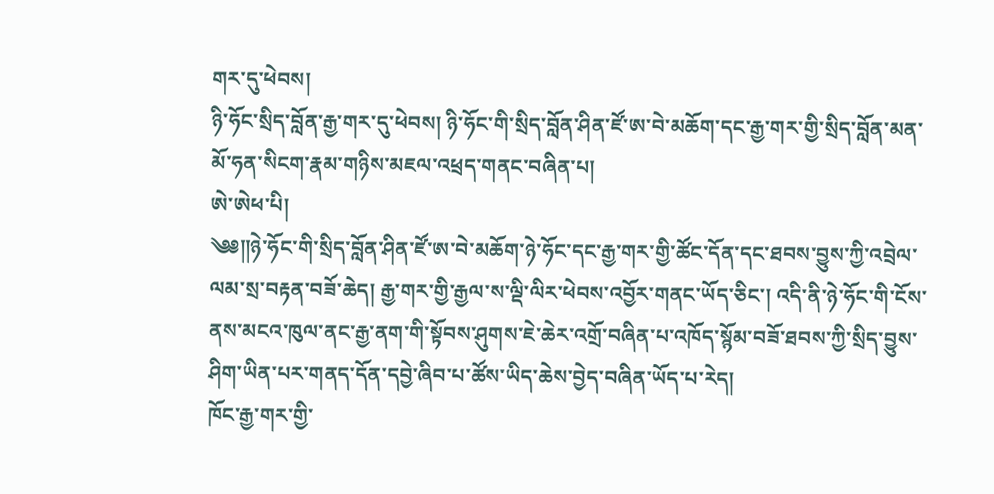གར་དུ་ཕེབས།
ཉི་ཧོང་སྲིད་བློན་རྒྱ་གར་དུ་ཕེབས། ཉི་ཧོང་གི་སྲིད་བློན་ཤིན་ཛོ་ཨ་བེ་མཆོག་དང་རྒྱ་གར་གྱི་སྲིད་བློན་མན་མོ་ཧན་སིངག་རྣམ་གཉིས་མཇལ་འཕྲད་གནང་བཞིན་པ།
ཨེ་ཨེཕ་པི།
༄༅༎ཉེ་ཧོང་གི་སྲིད་བློན་ཤིན་ཛོ་ཨ་བེ་མཆོག་ཉེ་ཧོང་དང་རྒྱ་གར་གྱི་ཚོང་དོན་དང་ཐབས་བྱུས་ཀྱི་འབྲེལ་ལམ་སྲ་བརྟན་བཟོ་ཆེད། རྒྱ་གར་གྱི་རྒྱལ་ས་ལྡི་ལིར་ཕེབས་འབྱོར་གནང་ཡོད་ཅིང་། འདི་ནི་ཉེ་ཧོང་གི་ངོས་ནས་མངའ་ཁུལ་ནང་རྒྱ་ནག་གི་སྟོབས་ཤུགས་ཇེ་ཆེར་འགྲོ་བཞིན་པ་འཁོད་སྙོམ་བཟོ་ཐབས་ཀྱི་སྲིད་བྱུས་ཤིག་ཡིན་པར་གནད་དོན་དབྱེ་ཞིབ་པ་ཚོས་ཡིད་ཆེས་བྱེད་བཞིན་ཡོད་པ་རེད།
ཁོང་རྒྱ་གར་གྱི་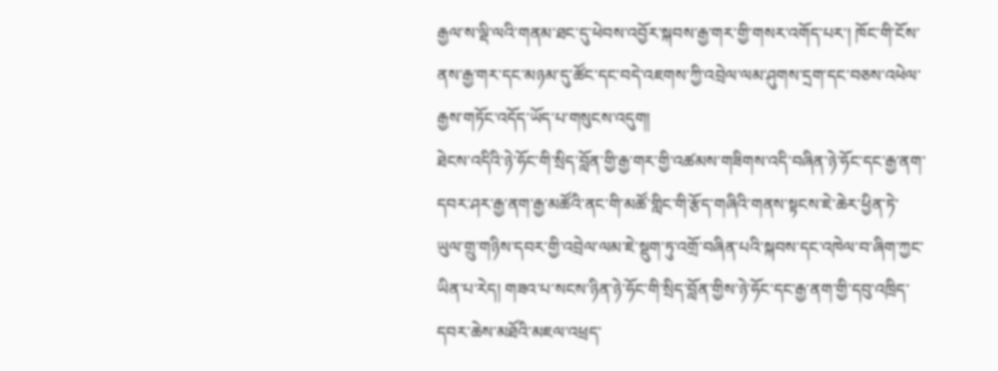རྒྱལ་ས་ལྡི་ལའི་གནམ་ཐང་དུ་ཕེབས་འབྱོར་སྐབས་རྒྱ་གར་གྱི་གསར་འགོད་པར་། ཁོང་གི་ངོས་ནས་རྒྱ་གར་དང་མཉམ་དུ་ཚོང་དང་བདེ་འཇགས་ཀྱི་འབྲེལ་ལམ་ཤུགས་དྲག་དང་བཅས་འཕེལ་རྒྱས་གཏོང་འདོད་ཡོད་པ་གསུངས་འདུག།
ཐེངས་འདིའི་ཉེ་ཧོང་གི་སྲིད་བློན་གྱི་རྒྱ་གར་གྱི་འཚམས་གཟིགས་འདི་བཞིན་ཉེ་ཧོང་དང་རྒྱ་ནག་དབར་ཤར་རྒྱ་ནག་རྒྱ་མཚོའི་ནང་གི་མཚོ་གླིང་གི་རྩོད་གཞིའི་གནས་སྟངས་ཇེ་ཆེར་ཕྱིན་ཏེ་ཡུལ་གྲུ་གཉིས་དབར་གྱི་འབྲེལ་ལམ་ཇེ་སྡུག་ཏུ་འགྲོ་བཞིན་པའི་སྐབས་དང་འཁེལ་བ་ཞིག་ཀྱང་ཡིན་པ་རེད། གཟའ་པ་སངས་ཉིན་ཉེ་ཧོང་གི་སྲིད་བློན་གྱིས་ཉེ་ཧོང་དང་རྒྱ་ནག་གྱི་དབུ་འཁྲིད་དབར་ཆེས་མཐོའི་མཇལ་འཕྲད་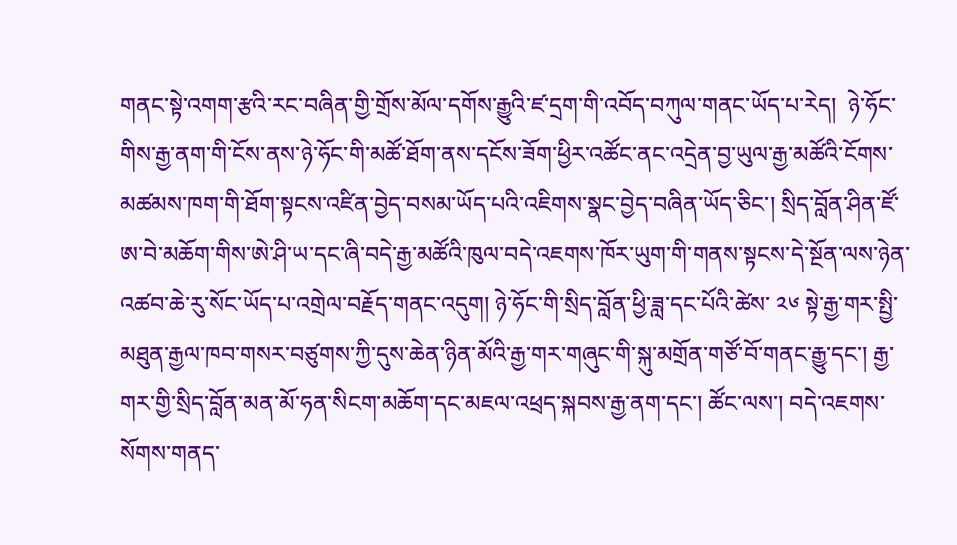གནང་སྟེ་འགག་རྩའི་རང་བཞིན་གྱི་གྲོས་མོལ་དགོས་རྒྱུའི་ཛ་དྲག་གི་འབོད་བཀུལ་གནང་ཡོད་པ་རེད།  ཉེ་ཧོང་གིས་རྒྱ་ནག་གི་ངོས་ནས་ཉེ་ཧོང་གི་མཚོ་ཐོག་ནས་དངོས་ཟོག་ཕྱིར་འཚོང་ནང་འདྲེན་བྱ་ཡུལ་རྒྱ་མཚོའི་ངོགས་མཚམས་ཁག་གི་ཐོག་སྟངས་འཛིན་བྱེད་བསམ་ཡོད་པའི་འཇིགས་སྣང་བྱེད་བཞིན་ཡོད་ཅིང་། སྲིད་བློན་ཤིན་ཛོ་ཨ་བེ་མཆོག་གིས་ཨེ་ཤི་ཡ་དང་ཞི་བདེ་རྒྱ་མཚོའི་ཁུལ་བདེ་འཇགས་ཁོར་ཡུག་གི་གནས་སྟངས་དེ་སྔོན་ལས་ཉེན་འཚབ་ཆེ་རུ་སོང་ཡོད་པ་འགྲེལ་བརྗོད་གནང་འདུག། ཉེ་ཧོང་གི་སྲིད་བློན་ཕྱི་ཟླ་དང་པོའི་ཚེས་ ༢༦ སྟེ་རྒྱ་གར་སྤྱི་མཐུན་རྒྱལ་ཁབ་གསར་བཙུགས་ཀྱི་དུས་ཆེན་ཉིན་མོའི་རྒྱ་གར་གཞུང་གི་སྐུ་མགྲོན་གཙོ་བོ་གནང་རྒྱུ་དང་། རྒྱ་གར་གྱི་སྲིད་བློན་མན་མོ་ཧན་སིངག་མཆོག་དང་མཇལ་འཕྲད་སྐབས་རྒྱ་ནག་དང་། ཚོང་ལས་། བདེ་འཇགས་སོགས་གནད་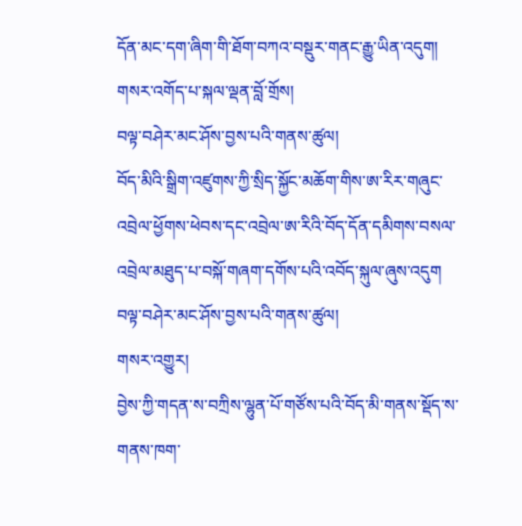དོན་མང་དག་ཞིག་གི་ཐོག་བཀའ་བསྡུར་གནང་རྒྱུ་ཡིན་འདུག།
གསར་འགོད་པ་སྐལ་ལྡན་བློ་གྲོས།
བལྟ་བཤེར་མང་ཤོས་བྱས་པའི་གནས་ཚུལ།
བོད་མིའི་སྒྲིག་འཛུགས་ཀྱི་སྲིད་སྐྱོང་མཆོག་གིས་ཨ་རིར་གཞུང་འབྲེལ་ཕྱོགས་ཕེབས་དང་འབྲེལ་ཨ་རིའི་བོད་དོན་དམིགས་བསལ་འབྲེལ་མཐུད་པ་བསྐོ་གཞག་དགོས་པའི་འབོད་སྐུལ་ཞུས་འདུག
བལྟ་བཤེར་མང་ཤོས་བྱས་པའི་གནས་ཚུལ།
གསར་འགྱུར།
བྱེས་ཀྱི་གདན་ས་བཀྲིས་ལྷུན་པོ་གཙོས་པའི་བོད་མི་གནས་སྡོད་ས་གནས་ཁག་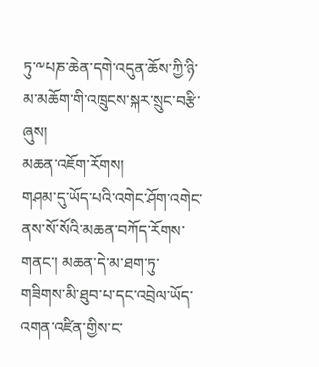ཏུ་༸པཎ་ཆེན་དགེ་འདུན་ཆོས་ཀྱི་ཉི་མ་མཆོག་གི་འཁྲུངས་སྐར་སྲུང་བརྩི་ཞུས།
མཆན་འཇོག་རོགས།
གཤམ་དུ་ཡོད་པའི་འགེང་ཤོག་འགེང་ནས་སོ་སོའི་མཆན་བཀོད་རོགས་གནང་། མཆན་དེ་མ་ཐག་ཏུ་གཟིགས་མི་ཐུབ་པ་དང་འབྲེལ་ཡོད་འགན་འཛིན་གྱིས་ང་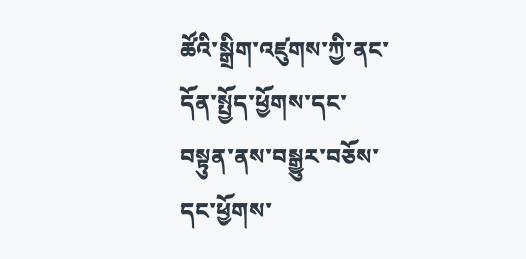ཚོའི་སྒྲིག་འཛུགས་ཀྱི་ནང་དོན་སྤྱོད་ཕྱོགས་དང་བསྟུན་ནས་བསྒྱུར་བཅོས་དང་ཕྱོགས་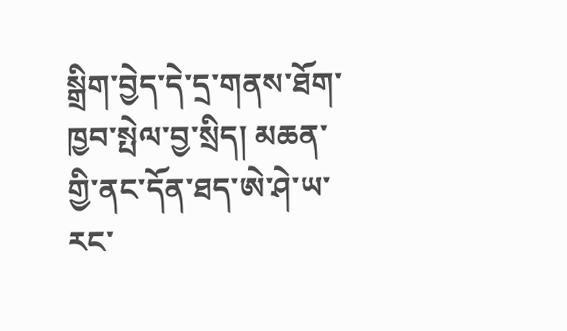སྒྲིག་བྱེད་དེ་དྲ་གནས་ཐོག་ཁྱབ་སྤེལ་བྱ་སྲིད། མཆན་གྱི་ནང་དོན་ཐད་ཨེ་ཤེ་ཡ་རང་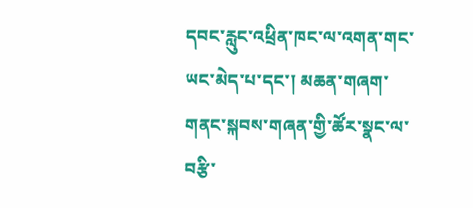དབང་རླུང་འཕྲིན་ཁང་ལ་འགན་གང་ཡང་མེད་པ་དང་། མཆན་གཞག་གནང་སྐབས་གཞན་གྱི་ཚོར་སྣང་ལ་བརྩི་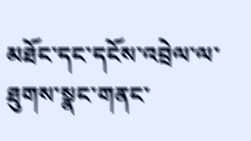མཐོང་དང་དངོས་འབྲེལ་ལ་ཐུགས་སྣང་གནང་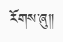རོགས་ཞུ༎